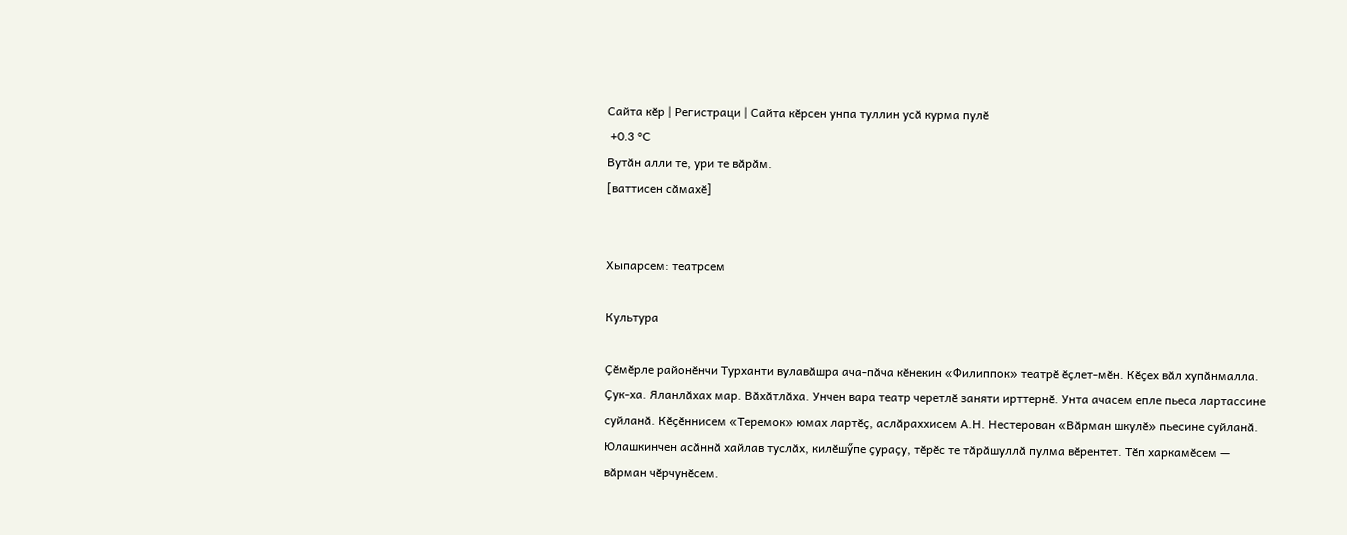Сайта кӗр | Регистраци | Сайта кӗрсен унпа туллин усӑ курма пулӗ
 +0.3 °C
Вутӑн алли те, ури те вӑрӑм.
[ваттисен сӑмахӗ]


Хыпарсем: театрсем

Культура

Ҫӗмӗрле районӗнчи Турханти вулавӑшра ача-пӑча кӗнекин «Филиппок» театрӗ ӗҫлет-мӗн. Кӗҫех вӑл хупӑнмалла. Ҫук-ха. Яланлӑхах мар. Вӑхӑтлӑха. Унчен вара театр черетлӗ заняти ирттернӗ. Унта ачасем епле пьеса лартассине суйланӑ. Кӗҫӗннисем «Теремок» юмах лартӗҫ, аслӑраххисем А.Н. Нестерован «Вӑрман шкулӗ» пьесине суйланӑ. Юлашкинчен асӑннӑ хайлав туслӑх, килӗшӳпе ҫураҫу, тӗрӗс те тӑрӑшуллӑ пулма вӗрентет. Тӗп харкамӗсем — вӑрман чӗрчунӗсем.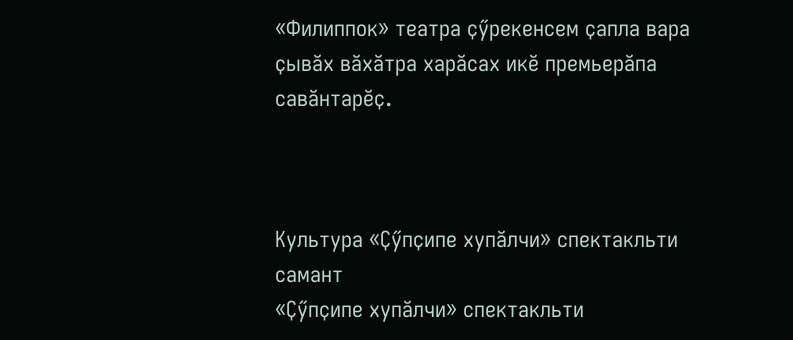«Филиппок» театра ҫӳрекенсем ҫапла вара ҫывӑх вӑхӑтра харӑсах икӗ премьерӑпа савӑнтарӗҫ.



Культура «Ҫӳпҫипе хупӑлчи» спектакльти самант
«Ҫӳпҫипе хупӑлчи» спектакльти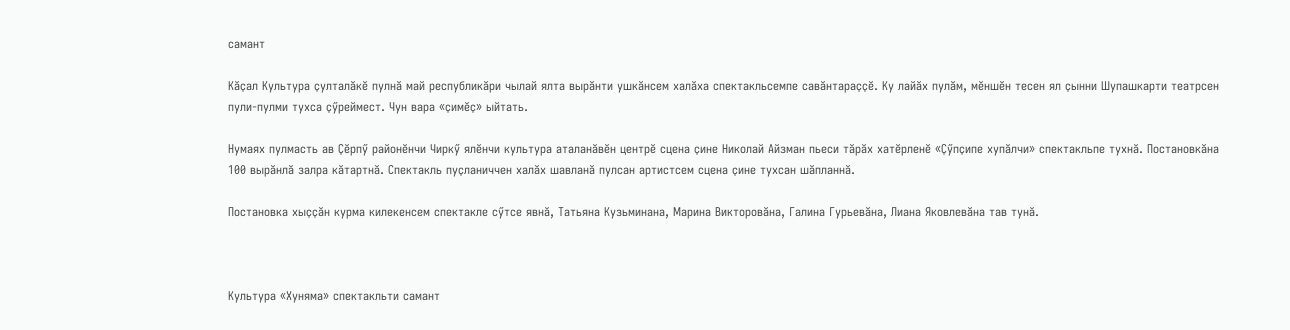самант

Кӑҫал Культура ҫулталӑкӗ пулнӑ май республикӑри чылай ялта вырӑнти ушкӑнсем халӑха спектакльсемпе савӑнтараҫҫӗ. Ку лайӑх пулӑм, мӗншӗн тесен ял ҫынни Шупашкарти театрсен пули-пулми тухса ҫӳреймест. Чун вара «ҫимӗҫ» ыйтать.

Нумаях пулмасть ав Ҫӗрпӳ районӗнчи Чиркӳ ялӗнчи культура аталанӑвӗн центрӗ сцена ҫине Николай Айзман пьеси тӑрӑх хатӗрленӗ «Ҫӳпҫипе хупӑлчи» спектакльпе тухнӑ. Постановкӑна 100 вырӑнлӑ залра кӑтартнӑ. Спектакль пуҫланиччен халӑх шавланӑ пулсан артистсем сцена ҫине тухсан шӑпланнӑ.

Постановка хыҫҫӑн курма килекенсем спектакле сӳтсе явнӑ, Татьяна Кузьминана, Марина Викторовӑна, Галина Гурьевӑна, Лиана Яковлевӑна тав тунӑ.



Культура «Хуняма» спектакльти самант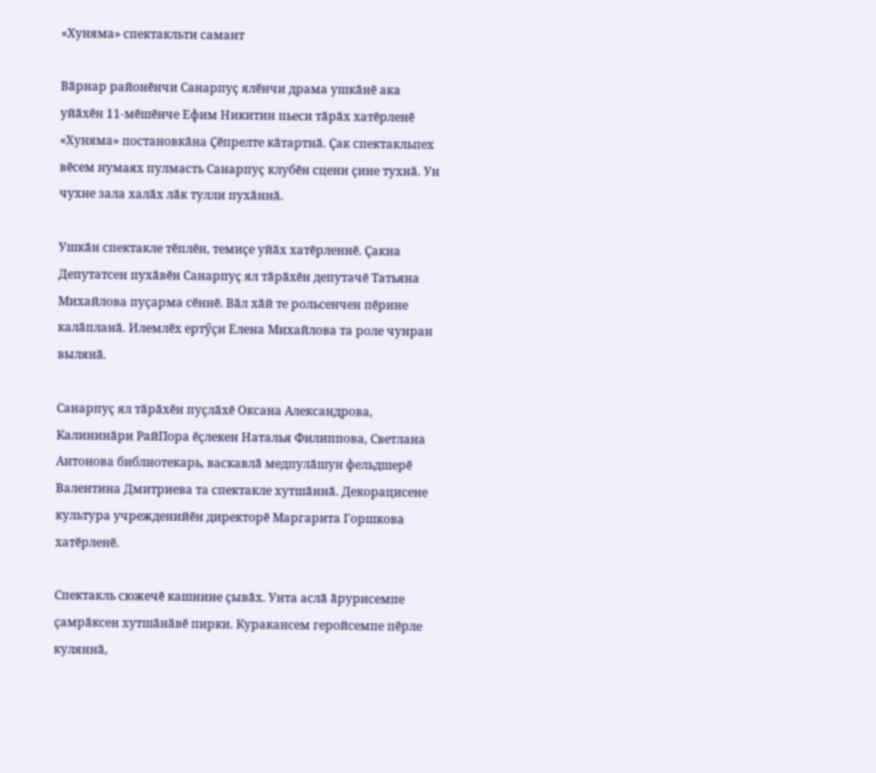«Хуняма» спектакльти самант

Вӑрнар районӗнчи Санарпуҫ ялӗнчи драма ушкӑнӗ ака уйӑхӗн 11-мӗшӗнче Ефим Никитин пьеси тӑрӑх хатӗрленӗ «Хуняма» постановкӑна Ҫӗпрелте кӑтартнӑ. Ҫак спектакльпех вӗсем нумаях пулмасть Санарпуҫ клубӗн сцени ҫине тухнӑ. Ун чухне зала халӑх лӑк тулли пухӑннӑ.

Ушкӑн спектакле тӗплӗн, темиҫе уйӑх хатӗрленнӗ. Ҫакна Депутатсен пухӑвӗн Санарпуҫ ял тӑрӑхӗн депутачӗ Татьяна Михайлова пуҫарма сӗннӗ. Вӑл хӑй те рольсенчен пӗрине калӑпланӑ. Илемлӗх ертӳҫи Елена Михайлова та роле чунран вылянӑ.

Санарпуҫ ял тӑрӑхӗн пуҫлӑхӗ Оксана Александрова, Калининӑри РайПора ӗҫлекен Наталья Филиппова, Светлана Антонова библиотекарь, васкавлӑ медпулӑшун фельдшерӗ Валентина Дмитриева та спектакле хутшӑннӑ. Декорацисене культура учрежденийӗн директорӗ Маргарита Горшкова хатӗрленӗ.

Спектакль сюжечӗ кашнине ҫывӑх. Унта аслӑ ӑрурисемпе ҫамрӑксен хутшӑнӑвӗ пирки. Куракансем геройсемпе пӗрле куляннӑ,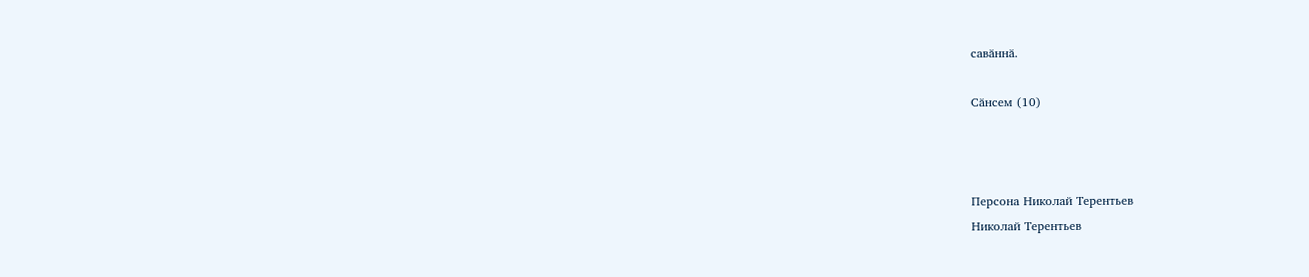савӑннӑ.

Сӑнсем (10)



Персона Николай Терентьев
Николай Терентьев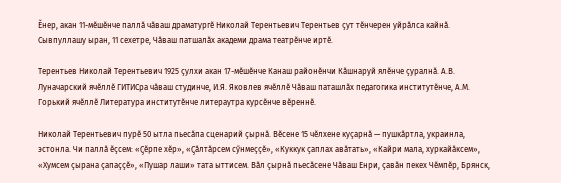Ӗнер, акан 11-мӗшӗнче паллӑ чӑваш драматургӗ Николай Терентьевич Терентьев ҫут тӗнчерен уйрӑлса кайнӑ. Сывпуллашу ыран, 11 сехетре, Чӑваш патшалӑх академи драма театрӗнче иртӗ.

Терентьев Николай Терентьевич 1925 ҫулхи акан 17-мӗшӗнче Канаш районӗнчи Кӑшнаруй ялӗнче ҫуралнӑ. А.В. Луначарский ячӗллӗ ГИТИСра чӑваш студинче, И.Я. Яковлев ячӗллӗ Чӑваш паташлӑх педагогика институтӗнче, А.М. Горький ячӗллӗ Литература институтӗнче литераутра курсӗнче вӗреннӗ.

Николай Терентьевич пурӗ 50 ытла пьесӑпа сценарий ҫырнӑ. Вӗсене 15 чӗлхене куҫарнӑ — пушкӑртла, украинла, эстонла. Чи паллӑ ӗҫсем: «Ҫӗрпе хӗр», «Ҫӑлтӑрсем сӳнмеҫҫӗ», «Куккук ҫаплах авӑтать», «Кайри мала, хуркайӑксем», «Хумсем ҫырана ҫапаҫҫӗ», «Пушар лаши» тата ыттисем. Вӑл ҫырнӑ пьесӑсене Чӑваш Енри, ҫавӑн пекех Чӗмпӗр, Брянск,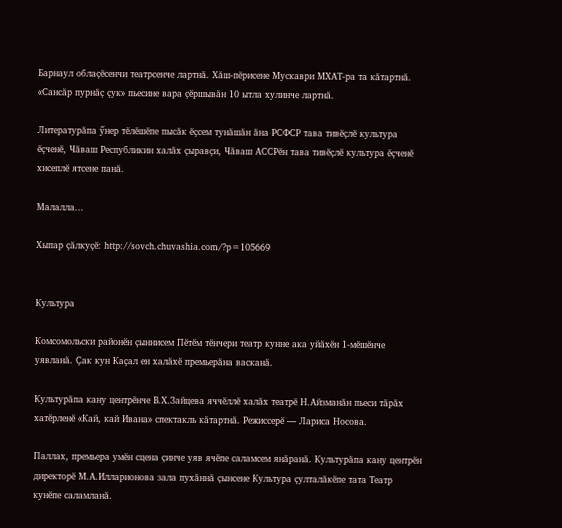Барнаул облаҫӗсенчи театрсенче лартнӑ. Хӑш-пӗрисене Мускаври МХАТ-ра та кӑтартнӑ. «Сансӑр пурнӑҫ ҫук» пьесине вара ҫӗршывӑн 10 ытла хулинче лартнӑ.

Литературӑпа ӳнер тӗлӗшӗпе пысӑк ӗҫсем тунӑшӑн ӑна РСФСР тава тивӗҫлӗ культура ӗҫченӗ, Чӑваш Республикин халӑх ҫыравҫи, Чӑваш АССРӗн тава тивӗҫлӗ культура ӗҫченӗ хисеплӗ ятсене панӑ.

Малалла...

Хыпар ҫӑлкуҫӗ: http://sovch.chuvashia.com/?p=105669


Культура

Комсомольски районӗн ҫыннисем Пӗтӗм тӗнчери театр кунне ака уйӑхӗн 1-мӗшӗнче уявланӑ. Ҫак кун Каҫал ен халӑхӗ премьерӑна васканӑ.

Культурӑпа кану центрӗнче В.Х.Зайцева яччӗллӗ халӑх театрӗ Н.Айзманӑн пьеси тӑрӑх хатӗрленӗ «Кай, кай Ивана» спектакль кӑтартнӑ. Режиссерӗ — Лариса Носова.

Паллах, премьера умӗн сцена ҫинче уяв ячӗпе саламсем янӑранӑ. Культурӑпа кану центрӗн директорӗ М.А.Илларионова зала пухӑннӑ ҫынсене Культура ҫулталӑкӗпе тата Театр кунӗпе саламланӑ.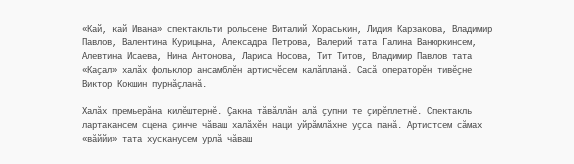«Кай, кай Ивана» спектакльти рольсене Виталий Хораськин, Лидия Карзакова, Владимир Павлов, Валентина Курицына, Алексадра Петрова, Валерий тата Галина Ванюркинсем, Алевтина Исаева, Нина Антонова, Лариса Носова, Тит Титов, Владимир Павлов тата «Каҫал» халӑх фольклор ансамблӗн артисчӗсем калӑпланӑ. Сасӑ операторӗн тивӗҫне Виктор Кокшин пурнӑҫланӑ.

Халӑх премьерӑна килӗштернӗ. Ҫакна тӑвӑллӑн алӑ ҫупни те ҫирӗплетнӗ. Спектакль лартакансем сцена ҫинче чӑваш халӑхӗн наци уйрӑмлӑхне уҫса панӑ. Артистсем сӑмах «вӑййи» тата хусканусем урлӑ чӑваш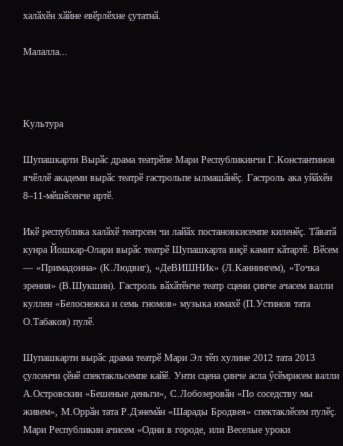халӑхӗн хӑйне евӗрлӗхне ҫутатнӑ.

Малалла...



Культура

Шупашкарти Вырӑс драма театрӗпе Мари Республикинчи Г.Константинов ячӗллӗ академи вырӑс театрӗ гастрольпе ылмашӑнӗҫ. Гастроль ака уйӑхӗн 8–11-мӗшӗсенче иртӗ.

Икӗ республика халӑхӗ театрсен чи лайӑх постановкисемпе киленӗҫ. Тӑватӑ кунра Йошкар-Олари вырӑс театрӗ Шупашкарта виҫӗ камит кӑтартӗ. Вӗсем — «Примадонна» (К.Людвиг), «ДеВИШНИк» (Л.Каннингем), «Точка зрения» (В.Шукшин). Гастроль вӑхӑтӗнче театр сцени ҫинче ачасем валли куллен «Белоснежка и семь гномов» музыка юмахӗ (П.Устинов тата О.Табаков) пулӗ.

Шупашкарти вырӑс драма театрӗ Мари Эл тӗп хулине 2012 тата 2013 ҫулсенчи ҫӗнӗ спектакльсемпе кайӗ. Унти сцена ҫинче асла ӳсӗмрисем валли А.Островскин «Бешеные деньги», С.Лобозеровӑн «По соседству мы живем», М.Оррӑн тата Р.Дэнемӑн «Шарады Бродвея» спектаклӗсем пулӗҫ. Мари Республикин ачисем «Одни в городе, или Веселые уроки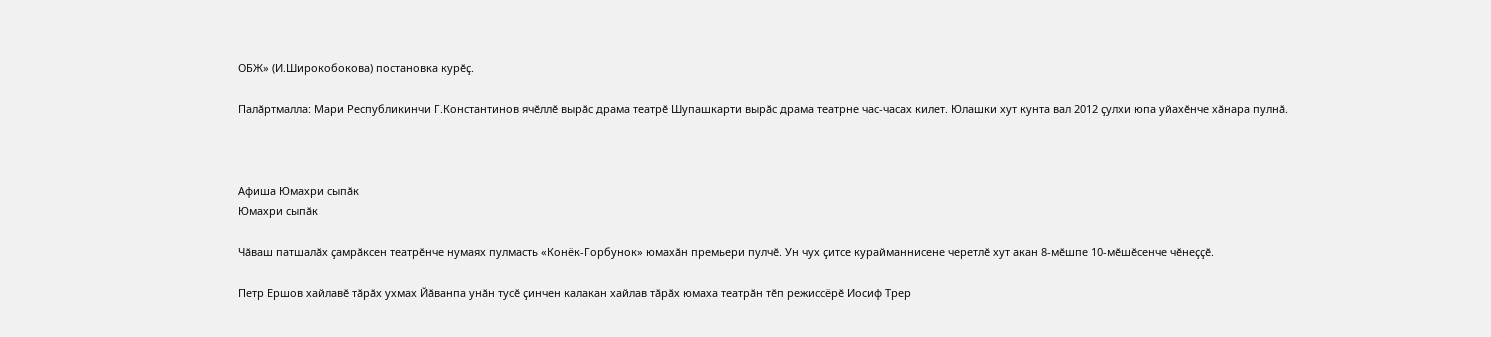ОБЖ» (И.Широкобокова) постановка курӗҫ.

Палӑртмалла: Мари Республикинчи Г.Константинов ячӗллӗ вырӑс драма театрӗ Шупашкарти вырӑс драма театрне час-часах килет. Юлашки хут кунта вал 2012 ҫулхи юпа уйахӗнче хӑнара пулнӑ.



Афиша Юмахри сыпӑк
Юмахри сыпӑк

Чӑваш патшалӑх ҫамрӑксен театрӗнче нумаях пулмасть «Конёк-Горбунок» юмахӑн премьери пулчӗ. Ун чух ҫитсе курайманнисене черетлӗ хут акан 8-мӗшпе 10-мӗшӗсенче чӗнеҫҫӗ.

Петр Ершов хайлавӗ тӑрӑх ухмах Йӑванпа унӑн тусӗ ҫинчен калакан хайлав тӑрӑх юмаха театрӑн тӗп режиссёрӗ Иосиф Трер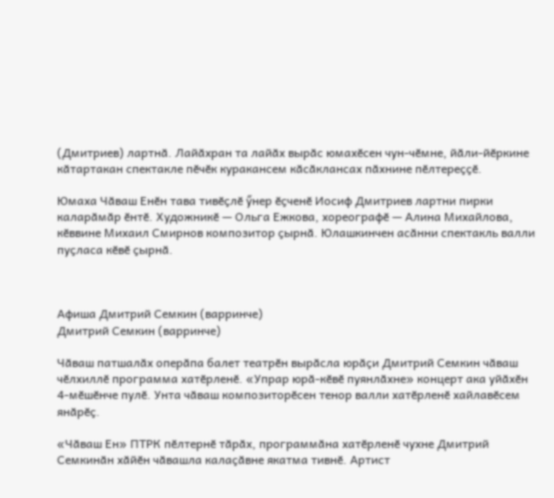(Дмитриев) лартнӑ. Лайӑхран та лайӑх вырӑс юмахӗсен чун-чӗмне, йӑли-йӗркине кӑтартакан спектакле пӗчӗк куракансем кӑсӑклансах пӑхнине пӗлтереҫҫӗ.

Юмаха Чӑваш Енӗн тава тивӗҫлӗ ӳнер ӗҫченӗ Иосиф Дмитриев лартни пирки каларӑмӑр ӗнтӗ. Художникӗ — Ольга Ежкова, хореографӗ — Алина Михайлова, кӗввине Михаил Смирнов композитор ҫырнӑ. Юлашкинчен асӑнни спектакль валли пуҫласа кӗвӗ ҫырнӑ.



Афиша Дмитрий Семкин (варринче)
Дмитрий Семкин (варринче)

Чӑваш патшалӑх оперӑпа балет театрӗн вырӑсла юрӑҫи Дмитрий Семкин чӑваш чӗлхиллӗ программа хатӗрленӗ. «Упрар юрӑ-кӗвӗ пуянлӑхне» концерт ака уйӑхӗн 4-мӗшӗнче пулӗ. Унта чӑваш композиторӗсен тенор валли хатӗрленӗ хайлавӗсем янӑрӗҫ.

«Чӑваш Ен» ПТРК пӗлтернӗ тӑрӑх, программӑна хатӗрленӗ чухне Дмитрий Семкинӑн хӑйӗн чӑвашла калаҫӑвне якатма тивнӗ. Артист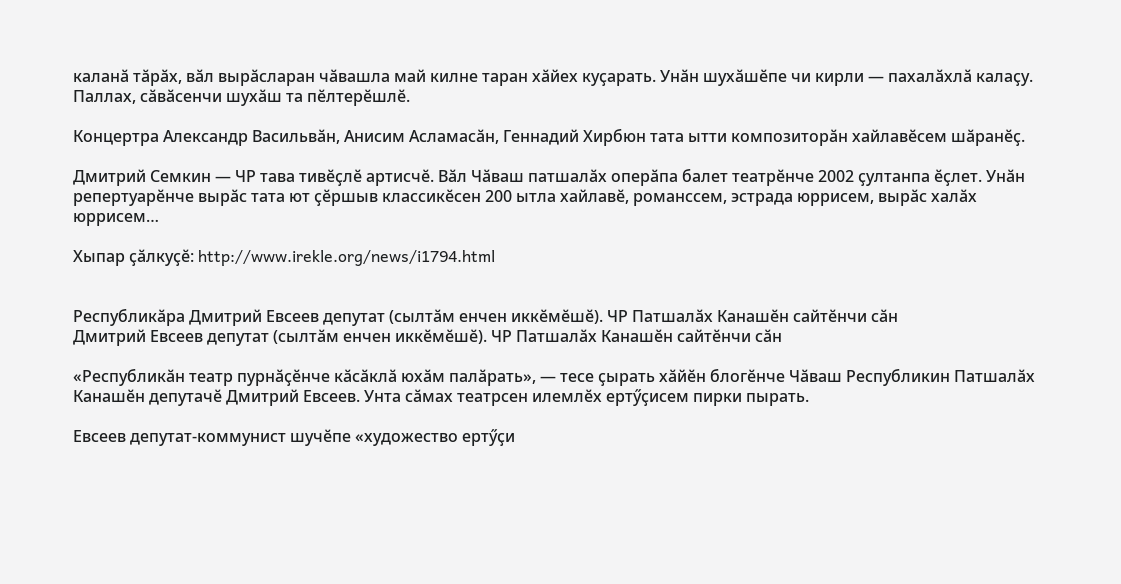каланӑ тӑрӑх, вӑл вырӑсларан чӑвашла май килне таран хӑйех куҫарать. Унӑн шухӑшӗпе чи кирли — пахалӑхлӑ калаҫу. Паллах, сӑвӑсенчи шухӑш та пӗлтерӗшлӗ.

Концертра Александр Васильвӑн, Анисим Асламасӑн, Геннадий Хирбюн тата ытти композиторӑн хайлавӗсем шӑранӗҫ.

Дмитрий Семкин — ЧР тава тивӗҫлӗ артисчӗ. Вӑл Чӑваш патшалӑх оперӑпа балет театрӗнче 2002 ҫултанпа ӗҫлет. Унӑн репертуарӗнче вырӑс тата ют ҫӗршыв классикӗсен 200 ытла хайлавӗ, романссем, эстрада юррисем, вырӑс халӑх юррисем…

Хыпар ҫӑлкуҫӗ: http://www.irekle.org/news/i1794.html


Республикӑра Дмитрий Евсеев депутат (сылтӑм енчен иккӗмӗшӗ). ЧР Патшалӑх Канашӗн сайтӗнчи сӑн
Дмитрий Евсеев депутат (сылтӑм енчен иккӗмӗшӗ). ЧР Патшалӑх Канашӗн сайтӗнчи сӑн

«Республикӑн театр пурнӑҫӗнче кӑсӑклӑ юхӑм палӑрать», — тесе ҫырать хӑйӗн блогӗнче Чӑваш Республикин Патшалӑх Канашӗн депутачӗ Дмитрий Евсеев. Унта сӑмах театрсен илемлӗх ертӳҫисем пирки пырать.

Евсеев депутат-коммунист шучӗпе «художество ертӳҫи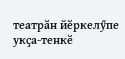театрӑн йӗркелӳпе укҫа-тенкӗ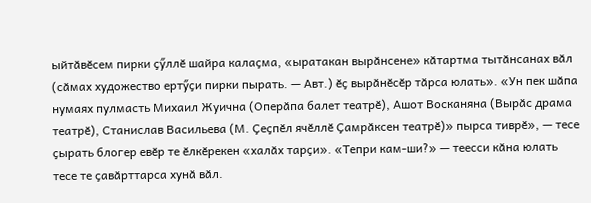ыйтӑвӗсем пирки ҫӳллӗ шайра калаҫма, «ыратакан вырӑнсене» кӑтартма тытӑнсанах вӑл (сӑмах художество ертӳҫи пирки пырать. — Авт.) ӗҫ вырӑнӗсӗр тӑрса юлать». «Ун пек шӑпа нумаях пулмасть Михаил Жуична (Оперӑпа балет театрӗ), Ашот Восканяна (Вырӑс драма театрӗ), Станислав Васильева (М. Ҫеҫпӗл ячӗллӗ Ҫамрӑксен театрӗ)» пырса тиврӗ», — тесе ҫырать блогер евӗр те ӗлкӗрекен «халӑх тарҫи». «Тепри кам-ши?» — теесси кӑна юлать тесе те ҫавӑрттарса хунӑ вӑл.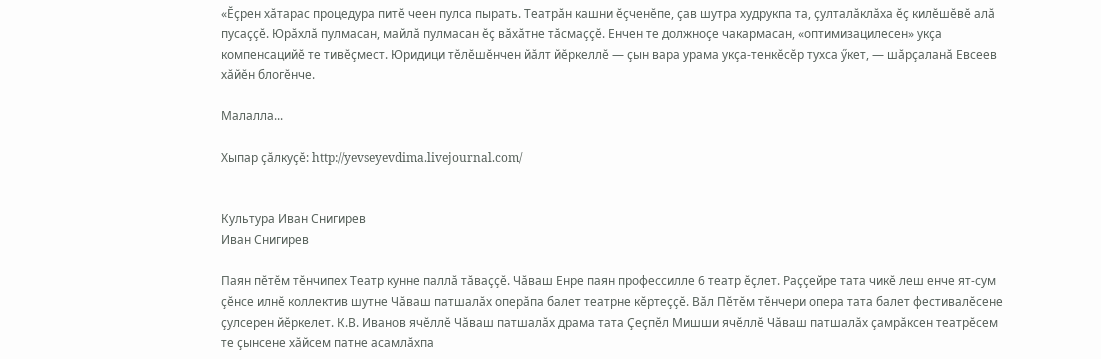«Ӗҫрен хӑтарас процедура питӗ чеен пулса пырать. Театрӑн кашни ӗҫченӗпе, ҫав шутра худрукпа та, ҫулталӑклӑха ӗҫ килӗшӗвӗ алӑ пусаҫҫӗ. Юрӑхлӑ пулмасан, майлӑ пулмасан ӗҫ вӑхӑтне тӑсмаҫҫӗ. Енчен те должноҫе чакармасан, «оптимизацилесен» укҫа компенсацийӗ те тивӗҫмест. Юридици тӗлӗшӗнчен йӑлт йӗркеллӗ — ҫын вара урама укҫа-тенкӗсӗр тухса ӳкет, — шӑрҫаланӑ Евсеев хӑйӗн блогӗнче.

Малалла...

Хыпар ҫӑлкуҫӗ: http://yevseyevdima.livejournal.com/


Культура Иван Снигирев
Иван Снигирев

Паян пӗтӗм тӗнчипех Театр кунне паллӑ тӑваҫҫӗ. Чӑваш Енре паян профессилле 6 театр ӗҫлет. Раҫҫейре тата чикӗ леш енче ят-сум ҫӗнсе илнӗ коллектив шутне Чӑваш патшалӑх оперӑпа балет театрне кӗртеҫҫӗ. Вӑл Пӗтӗм тӗнчери опера тата балет фестивалӗсене ҫулсерен йӗркелет. К.В. Иванов ячӗллӗ Чӑваш патшалӑх драма тата Ҫеҫпӗл Мишши ячӗллӗ Чӑваш патшалӑх ҫамрӑксен театрӗсем те ҫынсене хӑйсем патне асамлӑхпа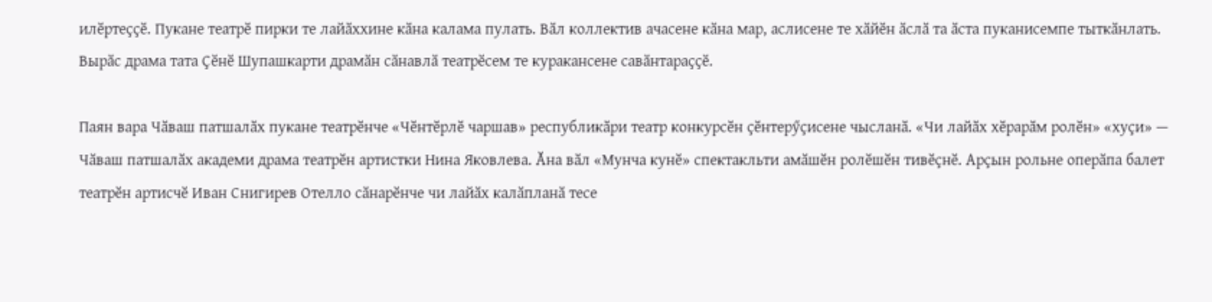илӗртеҫҫӗ. Пукане театрӗ пирки те лайӑххине кӑна калама пулать. Вӑл коллектив ачасене кӑна мар, аслисене те хӑйӗн ӑслӑ та ӑста пуканисемпе тыткӑнлать. Вырӑс драма тата Ҫӗнӗ Шупашкарти драмӑн сӑнавлӑ театрӗсем те куракансене савӑнтараҫҫӗ.

Паян вара Чӑваш патшалӑх пукане театрӗнче «Чӗнтӗрлӗ чаршав» республикӑри театр конкурсӗн ҫӗнтерӳҫисене чысланӑ. «Чи лайӑх хӗрарӑм ролӗн» «хуҫи» — Чӑваш патшалӑх академи драма театрӗн артистки Нина Яковлева. Ӑна вӑл «Мунча кунӗ» спектакльти амӑшӗн ролӗшӗн тивӗҫнӗ. Арҫын рольне оперӑпа балет театрӗн артисчӗ Иван Снигирев Отелло сӑнарӗнче чи лайӑх калӑпланӑ тесе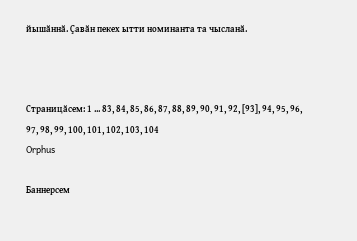йышӑннӑ. Ҫавӑн пекех ытти номинанта та чысланӑ.



Страницӑсем: 1 ... 83, 84, 85, 86, 87, 88, 89, 90, 91, 92, [93], 94, 95, 96, 97, 98, 99, 100, 101, 102, 103, 104
Orphus

Баннерсем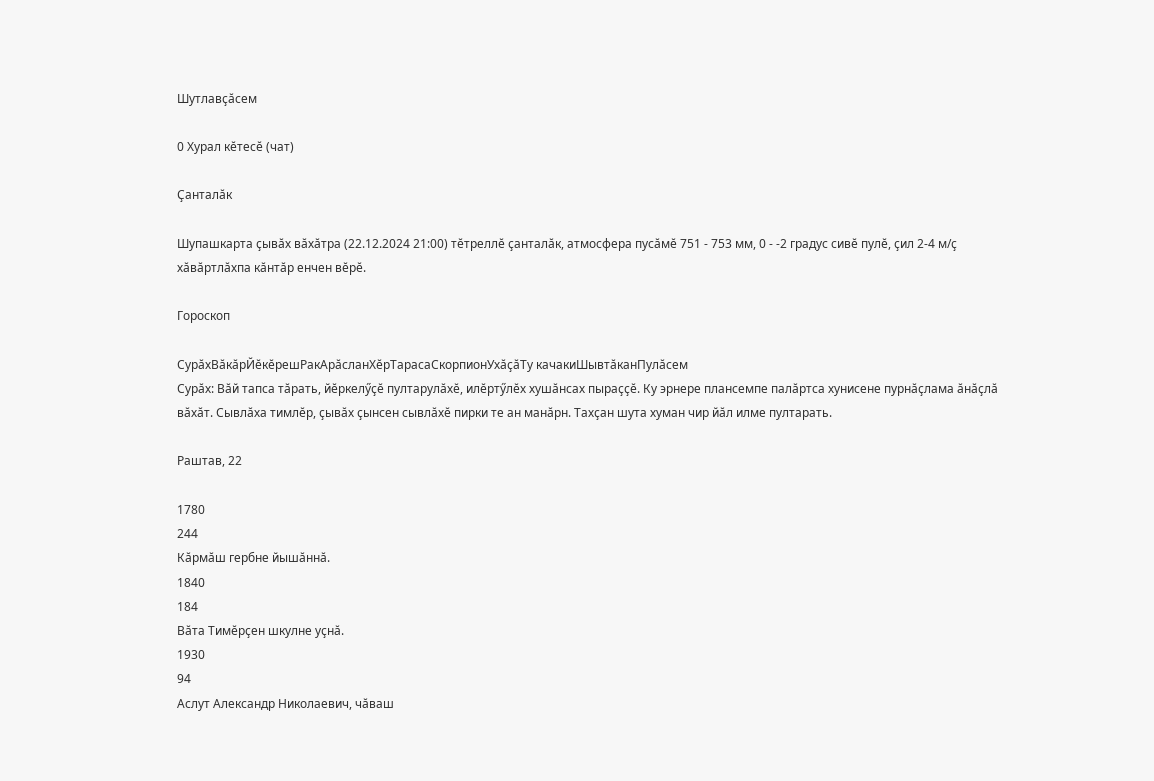Шутлавҫӑсем

0 Хурал кӗтесӗ (чат)

Ҫанталӑк

Шупашкарта ҫывӑх вӑхӑтра (22.12.2024 21:00) тӗтреллӗ ҫанталӑк, атмосфера пусӑмӗ 751 - 753 мм, 0 - -2 градус сивӗ пулӗ, ҫил 2-4 м/ҫ хӑвӑртлӑхпа кӑнтӑр енчен вӗрӗ.

Гороскоп

СурӑхВӑкӑрЙӗкӗрешРакАрӑсланХӗрТарасаСкорпионУхӑҫӑТу качакиШывтӑканПулӑсем
Сурӑх: Вӑй тапса тӑрать, йӗркелӳҫӗ пултарулӑхӗ, илӗртӳлӗх хушӑнсах пыраҫҫӗ. Ку эрнере плансемпе палӑртса хунисене пурнӑҫлама ӑнӑҫлӑ вӑхӑт. Сывлӑха тимлӗр, ҫывӑх ҫынсен сывлӑхӗ пирки те ан манӑрн. Тахҫан шута хуман чир йӑл илме пултарать.

Раштав, 22

1780
244
Кӑрмӑш гербне йышӑннӑ.
1840
184
Вӑта Тимӗрҫен шкулне уҫнӑ.
1930
94
Аслут Александр Николаевич, чӑваш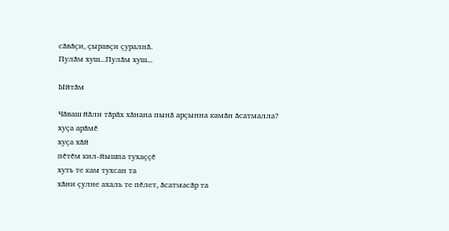сӑвӑҫи, ҫыравҫи ҫуралнӑ.
Пулӑм хуш...Пулӑм хуш...

Ыйтӑм

Чӑваш йӑли тӑрӑх хӑнана пынӑ арҫынна камӑн ӑсатмалла?
хуҫа арӑмӗ
хуҫа хӑй
пӗтӗм кил-йышпа тухаҫҫӗ
хуть те кам тухсан та
хӑни ҫулне ахаль те пӗлет, ӑсатмасӑр та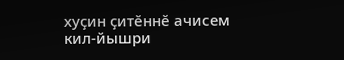хуҫин ҫитӗннӗ ачисем
кил-йышри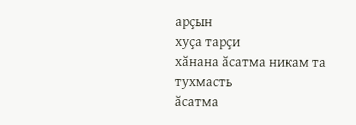арҫын
хуҫа тарҫи
хӑнана ӑсатма никам та тухмасть
ӑсатма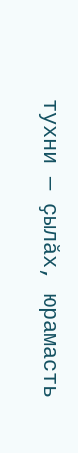тухни — ҫылӑх, юрамасть